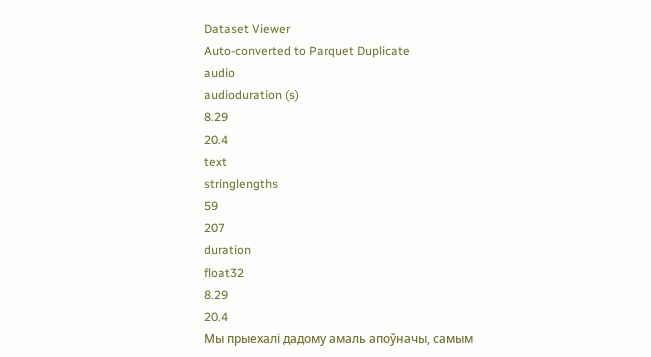Dataset Viewer
Auto-converted to Parquet Duplicate
audio
audioduration (s)
8.29
20.4
text
stringlengths
59
207
duration
float32
8.29
20.4
Мы прыехалі дадому амаль апоўначы, самым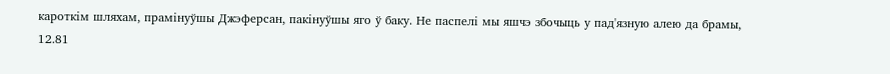кароткім шляхам, прамінуўшы Джэферсан, пакінуўшы яго ў баку. Не паспелі мы яшчэ збочыць у пад'язную алею да брамы,
12.81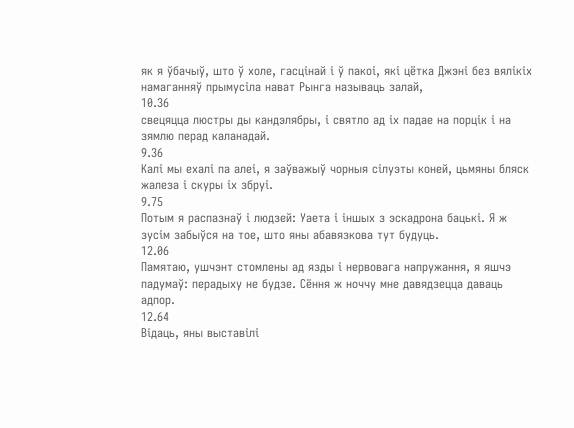як я ўбачыў, што ў холе, гасцінай і ў пакоі, які цётка Джэні без вялікіх намаганняў прымусіла нават Рынга называць залай,
10.36
свецяцца люстры ды кандэлябры, і святло ад іх падае на порцік і на зямлю перад каланадай.
9.36
Калі мы ехалі па алеі, я заўважыў чорныя сілуэты коней, цьмяны бляск жалеза і скуры іх збруі.
9.75
Потым я распазнаў і людзей: Уаета і іншых з эскадрона бацькі. Я ж зусім забыўся на тое, што яны абавязкова тут будуць.
12.06
Памятаю, ушчэнт стомлены ад язды і нервовага напружання, я яшчэ падумаў: перадыху не будзе. Сёння ж ноччу мне давядзецца даваць адпор.
12.64
Відаць, яны выставілі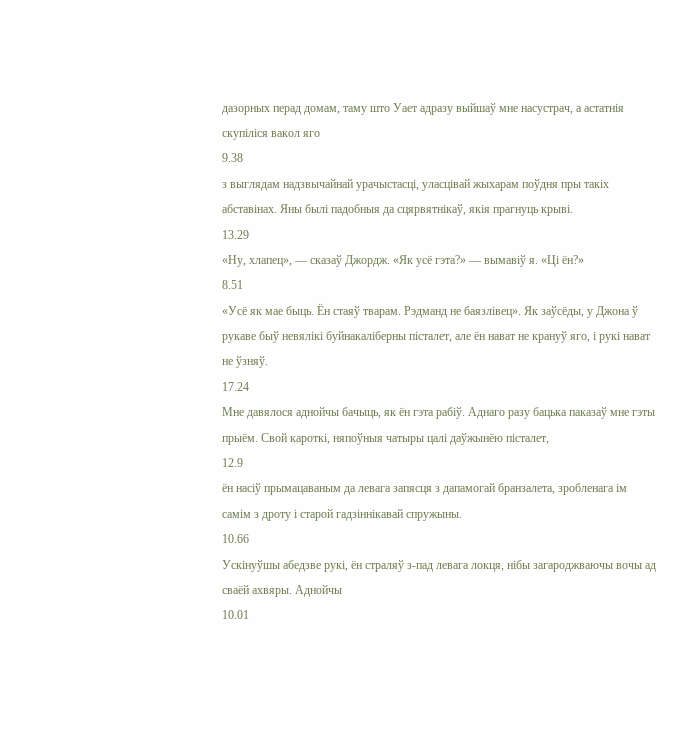дазорных перад домам, таму што Уает адразу выйшаў мне насустрач, а астатнія скупіліся вакол яго
9.38
з выглядам надзвычайнай урачыстасці, уласцівай жыхарам поўдня пры такіх абставінах. Яны былі падобныя да сцярвятнікаў, якія прагнуць крыві.
13.29
«Ну, хлапец», — сказаў Джордж. «Як усё гэта?» — вымавіў я. «Ці ён?»
8.51
«Усё як мае быць. Ён стаяў тварам. Рэдманд не баязлівец». Як заўсёды, у Джона ў рукаве быў невялікі буйнакаліберны пісталет, але ён нават не крануў яго, і рукі нават не ўзняў.
17.24
Мне давялося аднойчы бачыць, як ён гэта рабіў. Аднаго разу бацька паказаў мне гэты прыём. Свой кароткі, няпоўныя чатыры цалі даўжынёю пісталет,
12.9
ён насіў прымацаваным да левага запясця з дапамогай бранзалета, зробленага ім самім з дроту і старой гадзіннікавай спружыны.
10.66
Ускінуўшы абедзве рукі, ён страляў з-пад левага локця, нібы загароджваючы вочы ад сваёй ахвяры. Аднойчы
10.01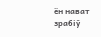ён нават зрабіў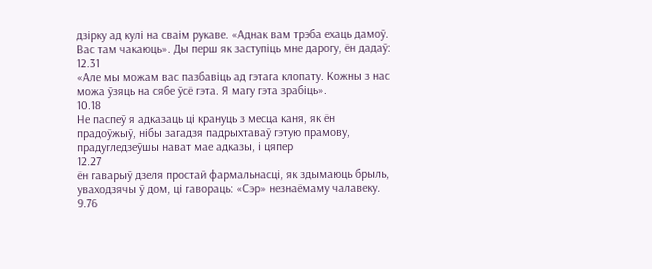дзірку ад кулі на сваім рукаве. «Аднак вам трэба ехаць дамоў. Вас там чакаюць». Ды перш як заступіць мне дарогу, ён дадаў:
12.31
«Але мы можам вас пазбавіць ад гэтага клопату. Кожны з нас можа ўзяць на сябе ўсё гэта. Я магу гэта зрабіць».
10.18
Не паспеў я адказаць ці крануць з месца каня, як ён прадоўжыў, нібы загадзя падрыхтаваў гэтую прамову, прадугледзеўшы нават мае адказы, і цяпер
12.27
ён гаварыў дзеля простай фармальнасці, як здымаюць брыль, уваходзячы ў дом, ці гавораць: «Сэр» незнаёмаму чалавеку.
9.76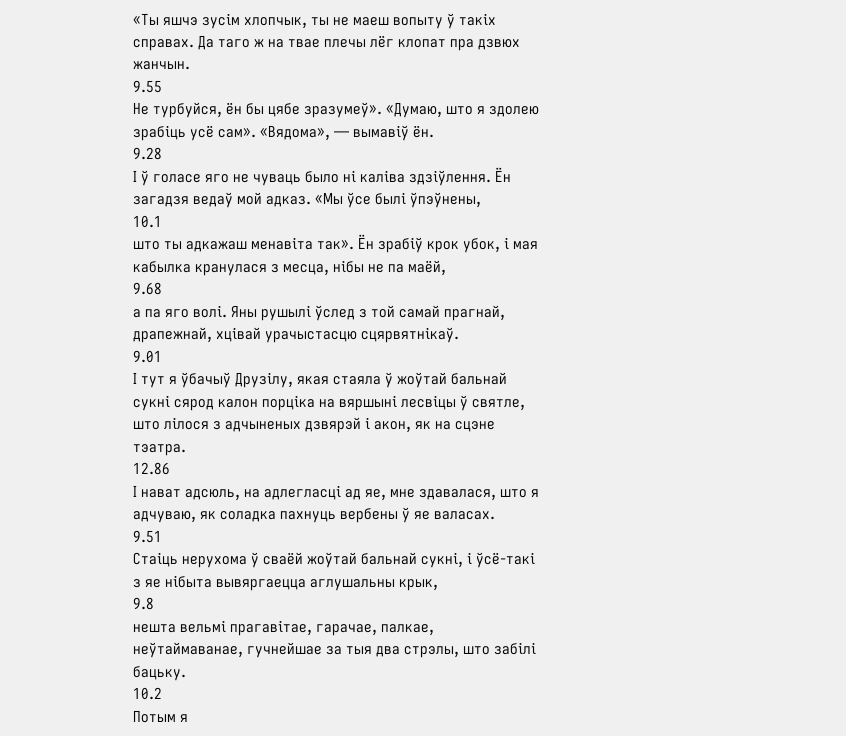«Ты яшчэ зусім хлопчык, ты не маеш вопыту ў такіх справах. Да таго ж на твае плечы лёг клопат пра дзвюх жанчын.
9.55
Не турбуйся, ён бы цябе зразумеў». «Думаю, што я здолею зрабіць усё сам». «Вядома», — вымавіў ён.
9.28
І ў голасе яго не чуваць было ні каліва здзіўлення. Ён загадзя ведаў мой адказ. «Мы ўсе былі ўпэўнены,
10.1
што ты адкажаш менавіта так». Ён зрабіў крок убок, і мая кабылка кранулася з месца, нібы не па маёй,
9.68
а па яго волі. Яны рушылі ўслед з той самай прагнай, драпежнай, хцівай урачыстасцю сцярвятнікаў.
9.01
І тут я ўбачыў Друзілу, якая стаяла ў жоўтай бальнай сукні сярод калон порціка на вяршыні лесвіцы ў святле, што лілося з адчыненых дзвярэй і акон, як на сцэне тэатра.
12.86
І нават адсюль, на адлегласці ад яе, мне здавалася, што я адчуваю, як соладка пахнуць вербены ў яе валасах.
9.51
Стаіць нерухома ў сваёй жоўтай бальнай сукні, і ўсё-такі з яе нібыта вывяргаецца аглушальны крык,
9.8
нешта вельмі прагавітае, гарачае, палкае, неўтаймаванае, гучнейшае за тыя два стрэлы, што забілі бацьку.
10.2
Потым я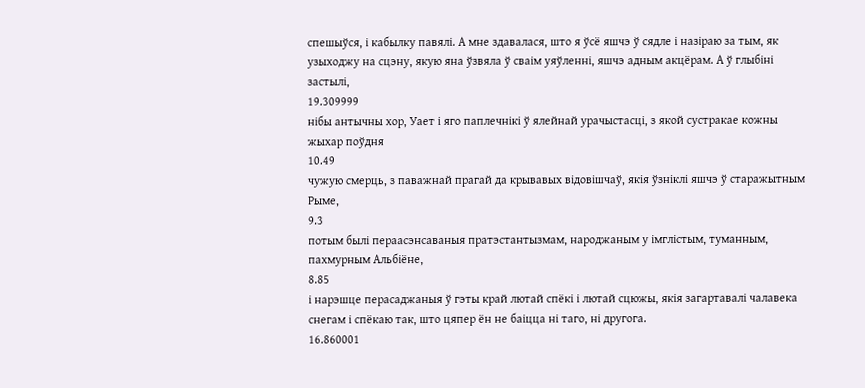спешыўся, і кабылку павялі. А мне здавалася, што я ўсё яшчэ ў сядле і назіраю за тым, як узыходжу на сцэну, якую яна ўзвяла ў сваім уяўленні, яшчэ адным акцёрам. А ў глыбіні застылі,
19.309999
нібы антычны хор, Уает і яго паплечнікі ў ялейнай урачыстасці, з якой сустракае кожны жыхар поўдня
10.49
чужую смерць, з паважнай прагай да крывавых відовішчаў, якія ўзніклі яшчэ ў старажытным Рыме,
9.3
потым былі пераасэнсаваныя пратэстантызмам, народжаным у імглістым, туманным, пахмурным Альбіёне,
8.85
і нарэшце перасаджаныя ў гэты край лютай спёкі і лютай сцюжы, якія загартавалі чалавека снегам і спёкаю так, што цяпер ён не баіцца ні таго, ні другога.
16.860001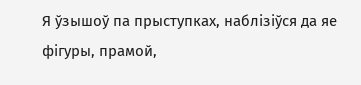Я ўзышоў па прыступках, наблізіўся да яе фігуры, прамой,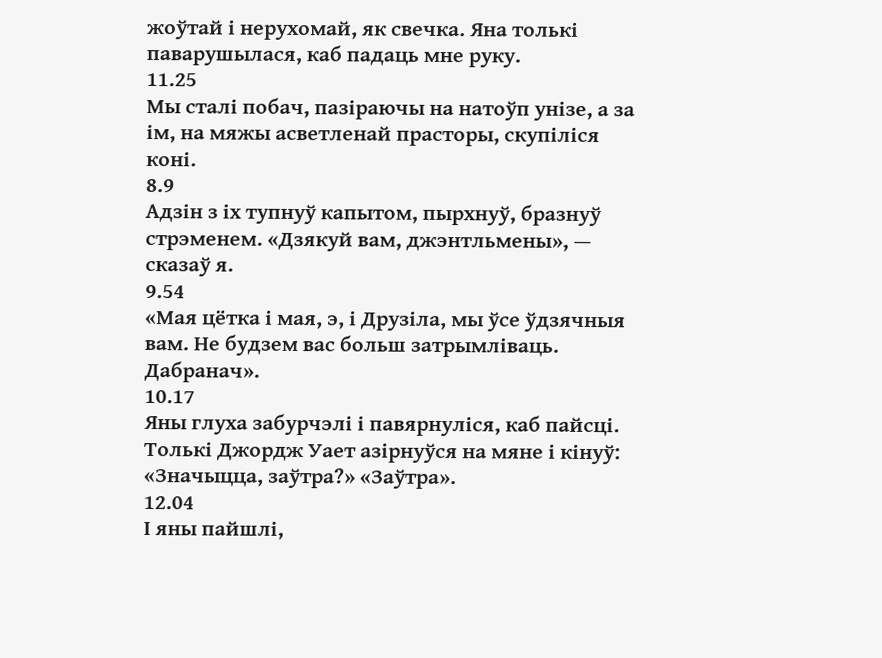жоўтай і нерухомай, як свечка. Яна толькі паварушылася, каб падаць мне руку.
11.25
Мы сталі побач, пазіраючы на натоўп унізе, а за ім, на мяжы асветленай прасторы, скупіліся коні.
8.9
Адзін з іх тупнуў капытом, пырхнуў, бразнуў стрэменем. «Дзякуй вам, джэнтльмены», — сказаў я.
9.54
«Мая цётка і мая, э, і Друзіла, мы ўсе ўдзячныя вам. Не будзем вас больш затрымліваць. Дабранач».
10.17
Яны глуха забурчэлі і павярнуліся, каб пайсці. Толькі Джордж Уает азірнуўся на мяне і кінуў: «Значыцца, заўтра?» «Заўтра».
12.04
І яны пайшлі,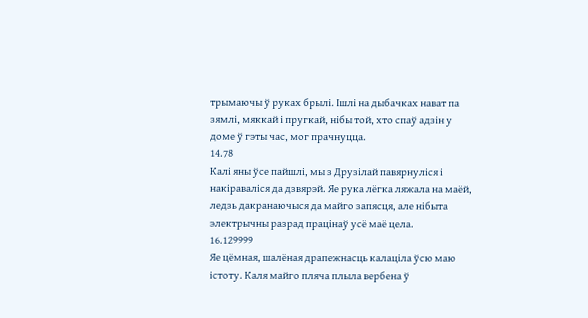трымаючы ў руках брылі. Ішлі на дыбачках нават па зямлі, мяккай і пругкай, нібы той, хто спаў адзін у доме ў гэты час, мог прачнуцца.
14.78
Калі яны ўсе пайшлі, мы з Друзілай павярнуліся і накіраваліся да дзвярэй. Яе рука лёгка ляжала на маёй, ледзь дакранаючыся да майго запясця, але нібыта электрычны разрад працінаў усё маё цела.
16.129999
Яе цёмная, шалёная драпежнасць калаціла ўсю маю істоту. Каля майго пляча плыла вербена ў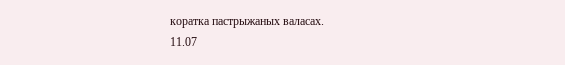коратка пастрыжаных валасах.
11.07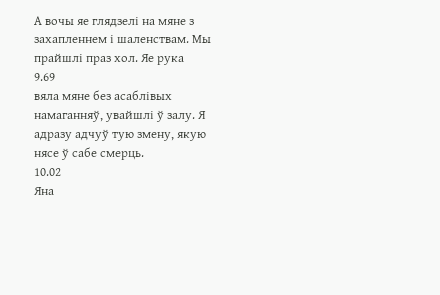А вочы яе глядзелі на мяне з захапленнем і шаленствам. Мы прайшлі праз хол. Яе рука
9.69
вяла мяне без асаблівых намаганняў, увайшлі ў залу. Я адразу адчуў тую змену, якую нясе ў сабе смерць.
10.02
Яна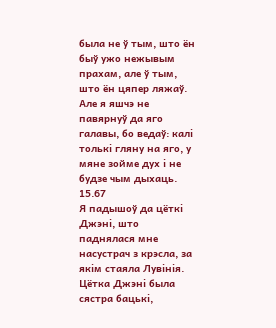была не ў тым, што ён быў ужо нежывым прахам, але ў тым, што ён цяпер ляжаў. Але я яшчэ не павярнуў да яго галавы, бо ведаў: калі толькі гляну на яго, у мяне зойме дух і не будзе чым дыхаць.
15.67
Я падышоў да цёткі Джэні, што паднялася мне насустрач з крэсла, за якім стаяла Лувінія. Цётка Джэні была сястра бацькі,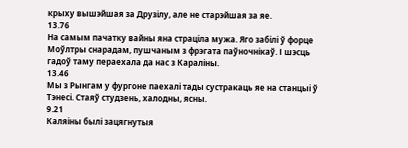крыху вышэйшая за Друзілу, але не старэйшая за яе.
13.76
На самым пачатку вайны яна страціла мужа. Яго забілі ў форце Моўлтры снарадам, пушчаным з фрэгата паўночнікаў. І шэсць гадоў таму пераехала да нас з Караліны.
13.46
Мы з Рынгам у фургоне паехалі тады сустракаць яе на станцыі ў Тэнесі. Стаяў студзень, халодны, ясны.
9.21
Каляіны былі зацягнутыя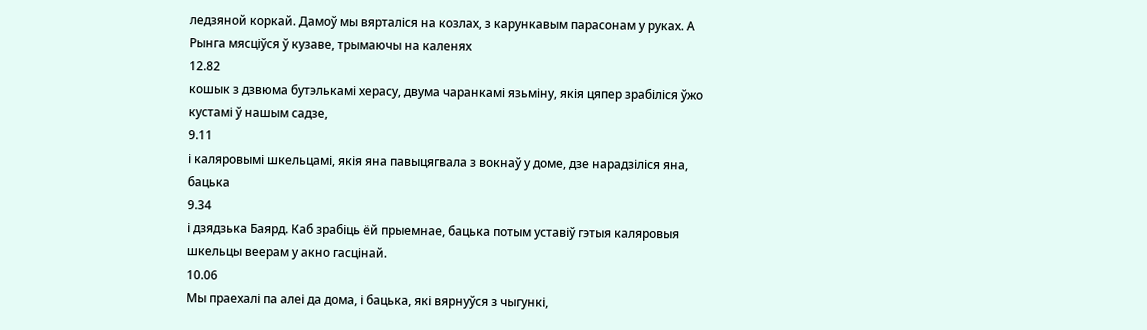ледзяной коркай. Дамоў мы вярталіся на козлах, з карункавым парасонам у руках. А Рынга мясціўся ў кузаве, трымаючы на каленях
12.82
кошык з дзвюма бутэлькамі херасу, двума чаранкамі язьміну, якія цяпер зрабіліся ўжо кустамі ў нашым садзе,
9.11
і каляровымі шкельцамі, якія яна павыцягвала з вокнаў у доме, дзе нарадзіліся яна, бацька
9.34
і дзядзька Баярд. Каб зрабіць ёй прыемнае, бацька потым уставіў гэтыя каляровыя шкельцы веерам у акно гасцінай.
10.06
Мы праехалі па алеі да дома, і бацька, які вярнуўся з чыгункі,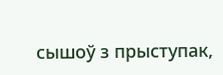сышоў з прыступак,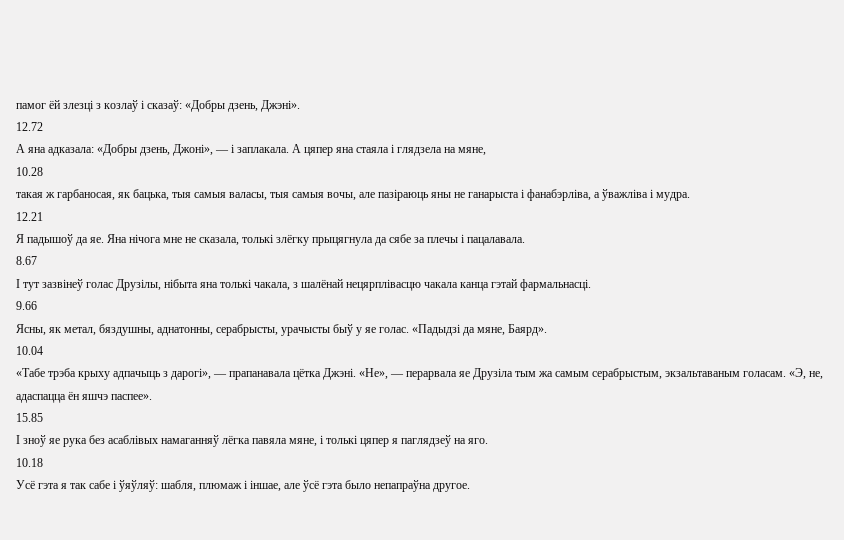памог ёй злезці з козлаў і сказаў: «Добры дзень, Джэні».
12.72
А яна адказала: «Добры дзень, Джоні», — і заплакала. А цяпер яна стаяла і глядзела на мяне,
10.28
такая ж гарбаносая, як бацька, тыя самыя валасы, тыя самыя вочы, але пазіраюць яны не ганарыста і фанабэрліва, а ўважліва і мудра.
12.21
Я падышоў да яе. Яна нічога мне не сказала, толькі злёгку прыцягнула да сябе за плечы і пацалавала.
8.67
І тут зазвінеў голас Друзілы, нібыта яна толькі чакала, з шалёнай нецярплівасцю чакала канца гэтай фармальнасці.
9.66
Ясны, як метал, бяздушны, аднатонны, серабрысты, урачысты быў у яе голас. «Падыдзі да мяне, Баярд».
10.04
«Табе трэба крыху адпачыць з дарогі», — прапанавала цётка Джэні. «Не», — перарвала яе Друзіла тым жа самым серабрыстым, экзальтаваным голасам. «Э, не, адаспацца ён яшчэ паспее».
15.85
І зноў яе рука без асаблівых намаганняў лёгка павяла мяне, і толькі цяпер я паглядзеў на яго.
10.18
Усё гэта я так сабе і ўяўляў: шабля, плюмаж і іншае, але ўсё гэта было непапраўна другое.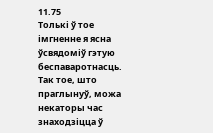11.75
Толькі ў тое імгненне я ясна ўсвядоміў гэтую беспаваротнасць. Так тое, што праглынуў, можа некаторы час знаходзіцца ў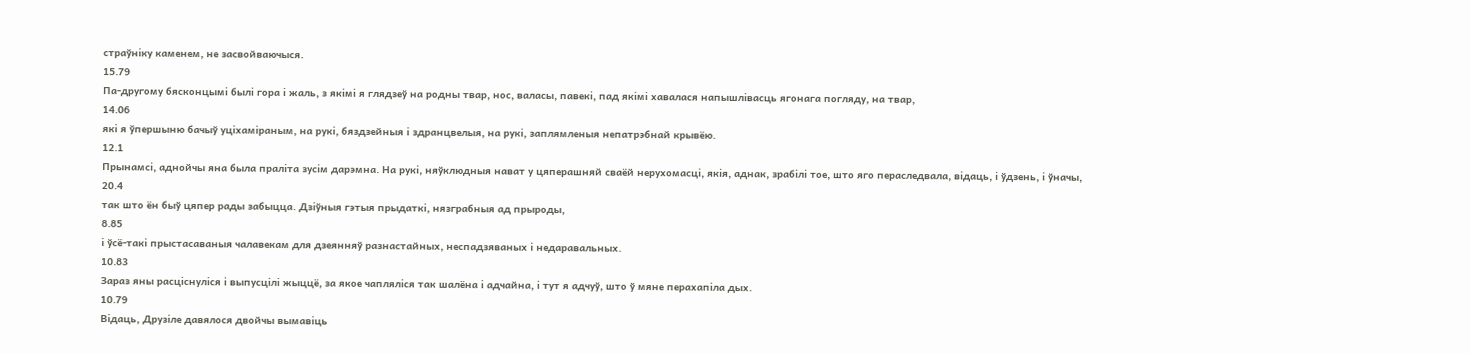страўніку каменем, не засвойваючыся.
15.79
Па-другому бясконцымі былі гора і жаль, з якімі я глядзеў на родны твар, нос, валасы, павекі, пад якімі хавалася напышлівасць ягонага погляду, на твар,
14.06
які я ўпершыню бачыў уціхаміраным, на рукі, бяздзейныя і здранцвелыя, на рукі, заплямленыя непатрэбнай крывёю.
12.1
Прынамсі, аднойчы яна была праліта зусім дарэмна. На рукі, няўклюдныя нават у цяперашняй сваёй нерухомасці, якія, аднак, зрабілі тое, што яго пераследвала, відаць, і ўдзень, і ўначы,
20.4
так што ён быў цяпер рады забыцца. Дзіўныя гэтыя прыдаткі, нязграбныя ад прыроды,
8.85
і ўсё-такі прыстасаваныя чалавекам для дзеянняў разнастайных, неспадзяваных і недаравальных.
10.83
Зараз яны расціснуліся і выпусцілі жыццё, за якое чапляліся так шалёна і адчайна, і тут я адчуў, што ў мяне перахапіла дых.
10.79
Відаць, Друзіле давялося двойчы вымавіць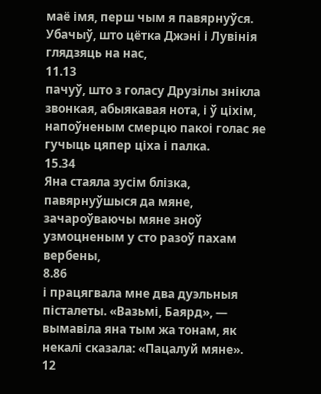маё імя, перш чым я павярнуўся. Убачыў, што цётка Джэні і Лувінія глядзяць на нас,
11.13
пачуў, што з голасу Друзілы знікла звонкая, абыякавая нота, і ў ціхім, напоўненым смерцю пакоі голас яе гучыць цяпер ціха і палка.
15.34
Яна стаяла зусім блізка, павярнуўшыся да мяне, зачароўваючы мяне зноў узмоцненым у сто разоў пахам вербены,
8.86
і працягвала мне два дуэльныя пісталеты. «Вазьмі, Баярд», — вымавіла яна тым жа тонам, як некалі сказала: «Пацалуй мяне».
12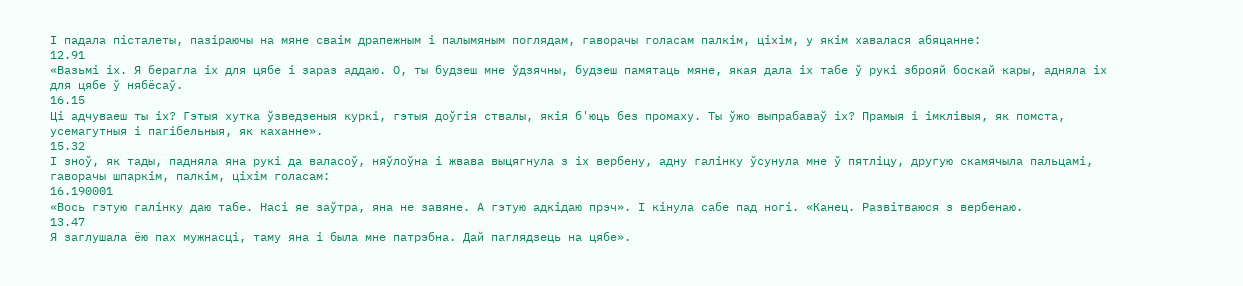І падала пісталеты, пазіраючы на мяне сваім драпежным і палымяным поглядам, гаворачы голасам палкім, ціхім, у якім хавалася абяцанне:
12.91
«Вазьмі іх. Я берагла іх для цябе і зараз аддаю. О, ты будзеш мне ўдзячны, будзеш памятаць мяне, якая дала іх табе ў рукі зброяй боскай кары, адняла іх для цябе ў нябёсаў.
16.15
Ці адчуваеш ты іх? Гэтыя хутка ўзведзеныя куркі, гэтыя доўгія ствалы, якія б'юць без промаху. Ты ўжо выпрабаваў іх? Прамыя і імклівыя, як помста, усемагутныя і пагібельныя, як каханне».
15.32
І зноў, як тады, падняла яна рукі да валасоў, няўлоўна і жвава выцягнула з іх вербену, адну галінку ўсунула мне ў пятліцу, другую скамячыла пальцамі, гаворачы шпаркім, палкім, ціхім голасам:
16.190001
«Вось гэтую галінку даю табе. Насі яе заўтра, яна не завяне. А гэтую адкідаю прэч». І кінула сабе пад ногі. «Канец. Развітваюся з вербенаю.
13.47
Я заглушала ёю пах мужнасці, таму яна і была мне патрэбна. Дай паглядзець на цябе».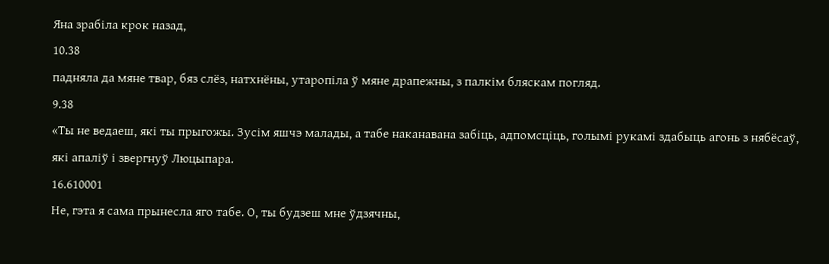Яна зрабіла крок назад,
10.38
падняла да мяне твар, бяз слёз, натхнёны, утаропіла ў мяне драпежны, з палкім бляскам погляд.
9.38
«Ты не ведаеш, які ты прыгожы. Зусім яшчэ малады, а табе наканавана забіць, адпомсціць, голымі рукамі здабыць агонь з нябёсаў, які апаліў і звергнуў Люцыпара.
16.610001
Не, гэта я сама прынесла яго табе. О, ты будзеш мне ўдзячны,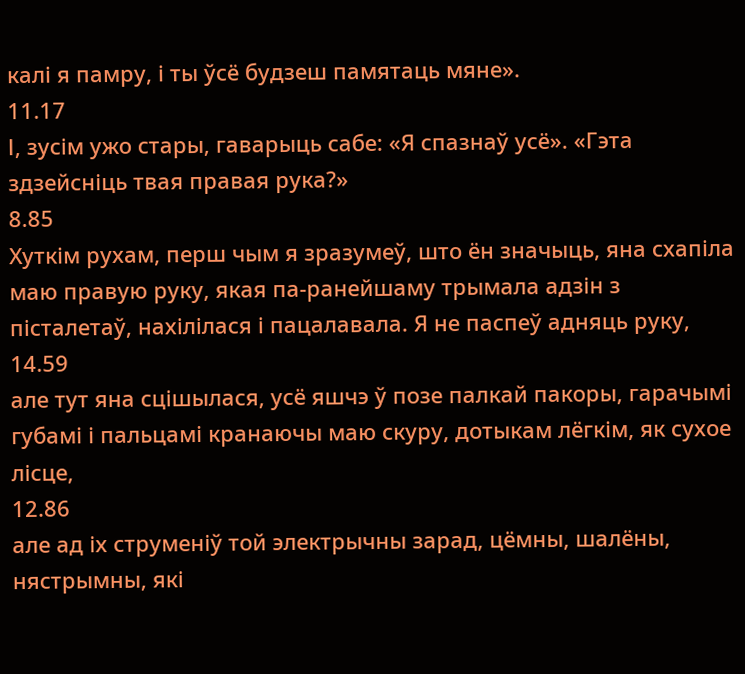калі я памру, і ты ўсё будзеш памятаць мяне».
11.17
І, зусім ужо стары, гаварыць сабе: «Я спазнаў усё». «Гэта здзейсніць твая правая рука?»
8.85
Хуткім рухам, перш чым я зразумеў, што ён значыць, яна схапіла маю правую руку, якая па-ранейшаму трымала адзін з пісталетаў, нахілілася і пацалавала. Я не паспеў адняць руку,
14.59
але тут яна сцішылася, усё яшчэ ў позе палкай пакоры, гарачымі губамі і пальцамі кранаючы маю скуру, дотыкам лёгкім, як сухое лісце,
12.86
але ад іх струменіў той электрычны зарад, цёмны, шалёны, нястрымны, які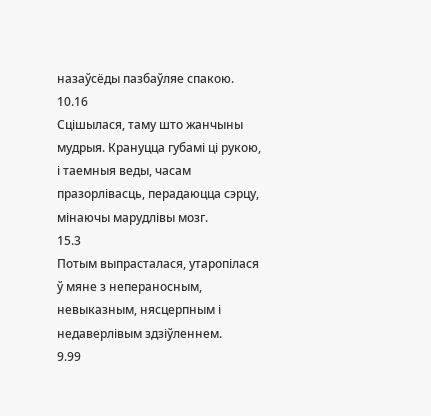назаўсёды пазбаўляе спакою.
10.16
Сцішылася, таму што жанчыны мудрыя. Крануцца губамі ці рукою, і таемныя веды, часам празорлівасць, перадаюцца сэрцу, мінаючы марудлівы мозг.
15.3
Потым выпрасталася, утаропілася ў мяне з непераносным, невыказным, нясцерпным і недаверлівым здзіўленнем.
9.99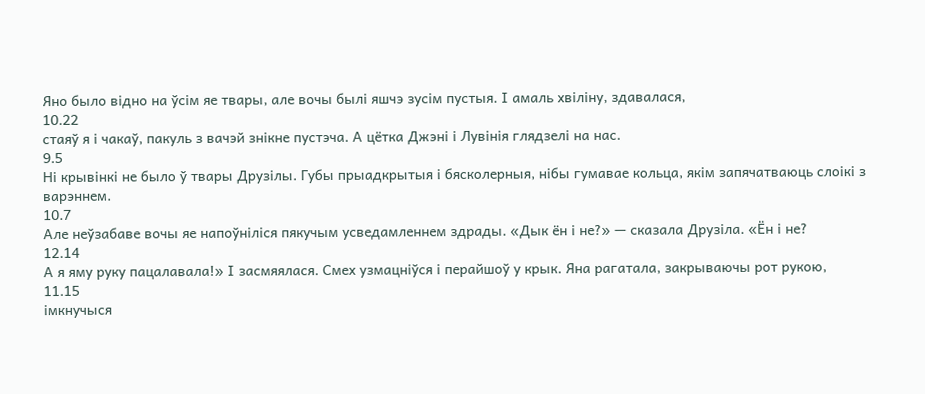Яно было відно на ўсім яе твары, але вочы былі яшчэ зусім пустыя. І амаль хвіліну, здавалася,
10.22
стаяў я і чакаў, пакуль з вачэй знікне пустэча. А цётка Джэні і Лувінія глядзелі на нас.
9.5
Ні крывінкі не было ў твары Друзілы. Губы прыадкрытыя і бясколерныя, нібы гумавае кольца, якім запячатваюць слоікі з варэннем.
10.7
Але неўзабаве вочы яе напоўніліся пякучым усведамленнем здрады. «Дык ён і не?» — сказала Друзіла. «Ён і не?
12.14
А я яму руку пацалавала!» І засмяялася. Смех узмацніўся і перайшоў у крык. Яна рагатала, закрываючы рот рукою,
11.15
імкнучыся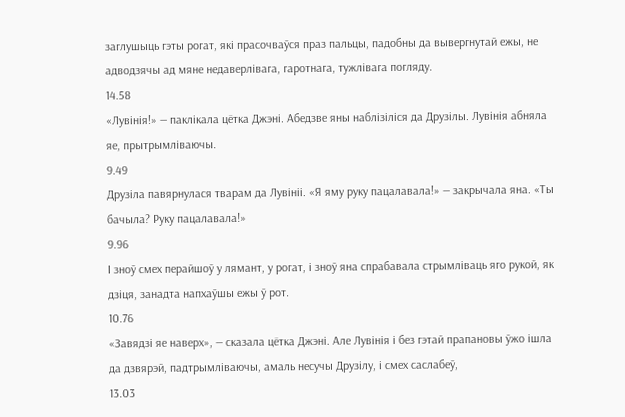заглушыць гэты рогат, які прасочваўся праз пальцы, падобны да вывергнутай ежы, не адводзячы ад мяне недаверлівага, гаротнага, тужлівага погляду.
14.58
«Лувінія!» — паклікала цётка Джэні. Абедзве яны наблізіліся да Друзілы. Лувінія абняла яе, прытрымліваючы.
9.49
Друзіла павярнулася тварам да Лувініі. «Я яму руку пацалавала!» — закрычала яна. «Ты бачыла? Руку пацалавала!»
9.96
І зноў смех перайшоў у лямант, у рогат, і зноў яна спрабавала стрымліваць яго рукой, як дзіця, занадта напхаўшы ежы ў рот.
10.76
«Завядзі яе наверх», — сказала цётка Джэні. Але Лувінія і без гэтай прапановы ўжо ішла да дзвярэй, падтрымліваючы, амаль несучы Друзілу, і смех саслабеў,
13.03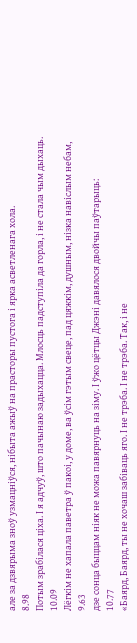але за дзвярыма зноў узмацніўся, нібыта ажыў на прасторы пустога і ярка асветленага хола.
8.98
Потым зрабілася ціха. І я адчуў, што пачынаю задыхацца. Млосць падступіла да горла, і не стала чым дыхаць.
10.09
Лёгкім не хапала паветра ў пакоі, у доме, ва ўсім гэтым свеце, пад цяжкім, душным, нізка навіслым небам,
9.63
дзе сонца быццам ніяк не можа павярнуць на зіму. І ўжо цётцы Джэні давялося двойчы паўтарыць:
10.77
«Баярд, Баярд, ты не хочаш забіваць яго. І не трэба. І не трэба. Так, і не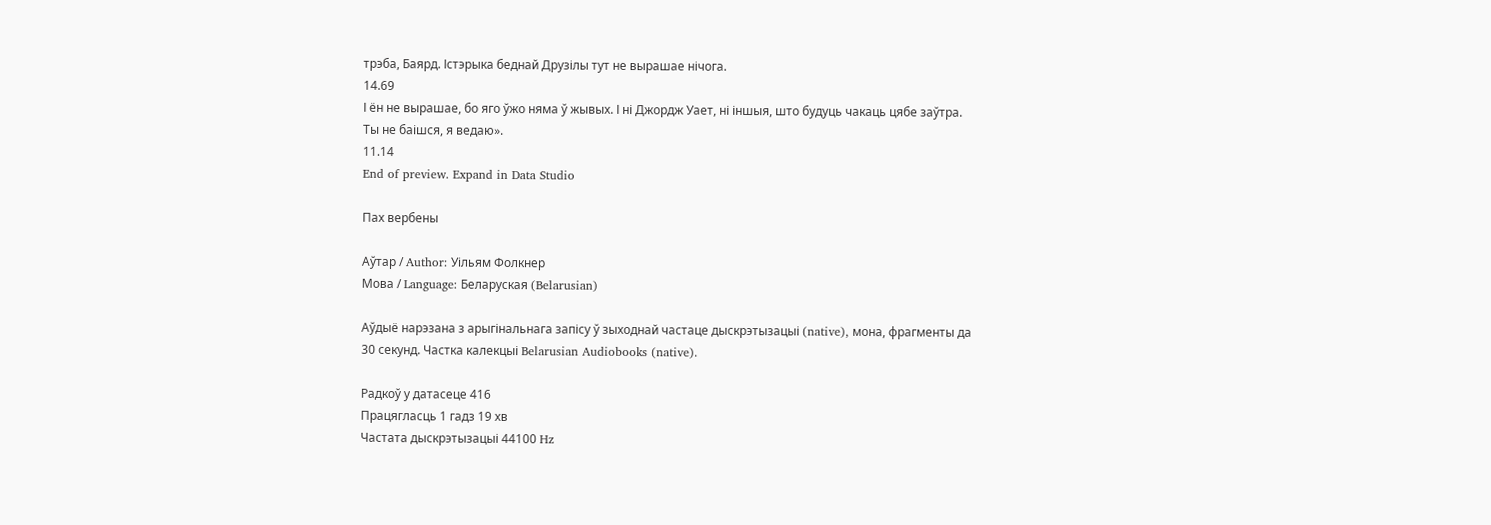трэба, Баярд. Істэрыка беднай Друзілы тут не вырашае нічога.
14.69
І ён не вырашае, бо яго ўжо няма ў жывых. І ні Джордж Уает, ні іншыя, што будуць чакаць цябе заўтра. Ты не баішся, я ведаю».
11.14
End of preview. Expand in Data Studio

Пах вербены

Аўтар / Author: Уільям Фолкнер
Мова / Language: Беларуская (Belarusian)

Аўдыё нарэзана з арыгінальнага запісу ў зыходнай частаце дыскрэтызацыі (native), мона, фрагменты да 30 секунд. Частка калекцыі Belarusian Audiobooks (native).

Радкоў у датасеце 416
Працягласць 1 гадз 19 хв
Частата дыскрэтызацыі 44100 Hz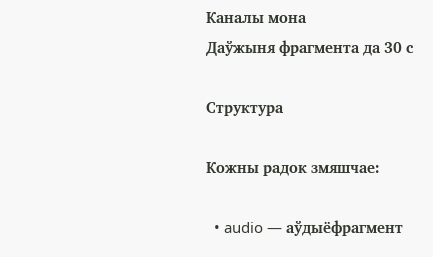Каналы мона
Даўжыня фрагмента да 30 с

Структура

Кожны радок змяшчае:

  • audio — аўдыёфрагмент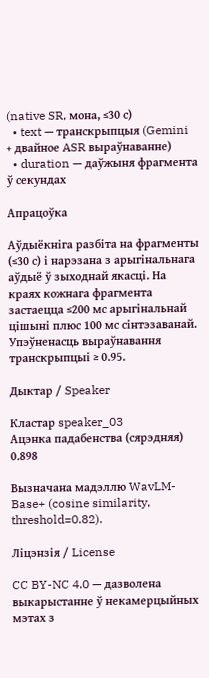(native SR, мона, ≤30 с)
  • text — транскрыпцыя (Gemini + двайное ASR выраўнаванне)
  • duration — даўжыня фрагмента ў секундах

Апрацоўка

Аўдыёкніга разбіта на фрагменты (≤30 с) і нарэзана з арыгінальнага аўдыё ў зыходнай якасці. На краях кожнага фрагмента застаецца ≤200 мс арыгінальнай цішыні плюс 100 мс сінтэзаванай. Упэўненасць выраўнавання транскрыпцыі ≥ 0.95.

Дыктар / Speaker

Кластар speaker_03
Ацэнка падабенства (сярэдняя) 0.898

Вызначана мадэллю WavLM-Base+ (cosine similarity, threshold=0.82).

Ліцэнзія / License

CC BY-NC 4.0 — дазволена выкарыстанне ў некамерцыйных мэтах з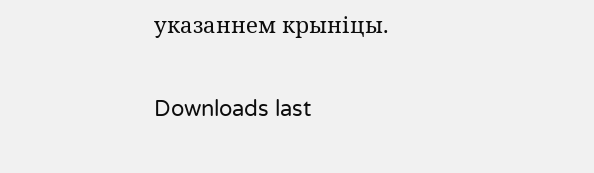указаннем крыніцы.

Downloads last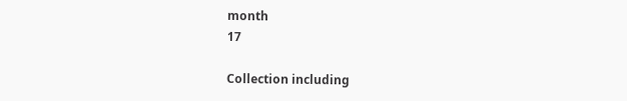month
17

Collection including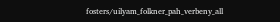fosters/uilyam_folkner_pah_verbeny_all